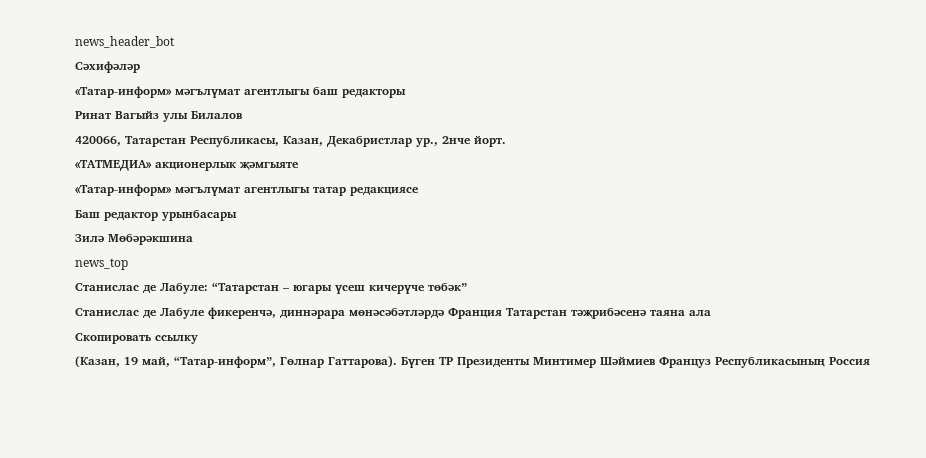news_header_bot
Сәхифәләр
«Татар-информ» мәгълүмат агентлыгы баш редакторы
Ринат Вагыйз улы Билалов
420066, Татарстан Республикасы, Казан, Декабристлар ур., 2нче йорт.
«ТАТМЕДИА» акционерлык җәмгыяте
«Татар-информ» мәгълүмат агентлыгы татар редакциясе
Баш редактор урынбасары
Зилә Мөбәрәкшина
news_top
Станислас де Лабуле: “Татарстан – югары үсеш кичерүче төбәк”
Станислас де Лабуле фикеренчә, диннәрара мөнәсәбәтләрдә Франция Татарстан тәҗрибәсенә таяна ала
Скопировать ссылку
(Казан, 19 май, “Татар-информ”, Гөлнар Гаттарова). Бүген ТР Президенты Минтимер Шәймиев Француз Республикасының Россия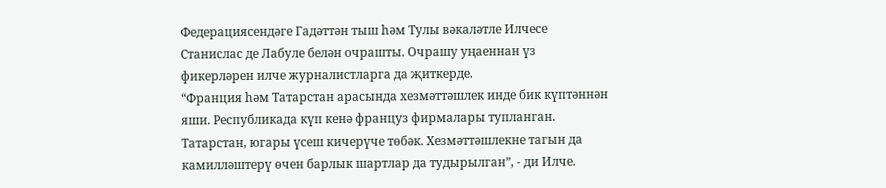Федерациясендәге Гадәттән тыш һәм Тулы вәкаләтле Илчесе Станислас де Лабуле белән очрашты. Очрашу уңаеннан үз фикерләрен илче журналистларга да җиткерде.
“Франция һәм Татарстан арасында хезмәттәшлек инде бик күптәннән яши. Республикада күп кенә француз фирмалары тупланган. Татарстан, югары үсеш кичерүче төбәк. Хезмәттәшлекне тагын да камилләштерү өчен барлык шартлар да тудырылган”, - ди Илче.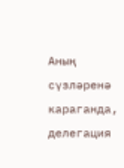Аның сүзләренә караганда, делегация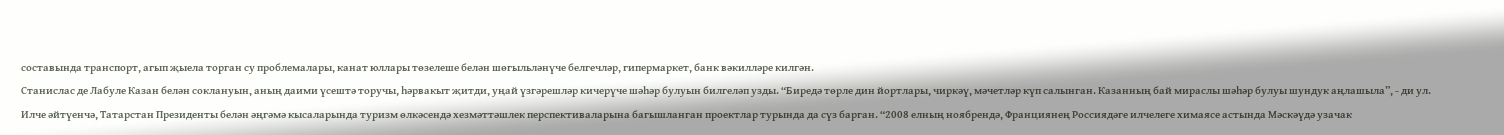составында транспорт, агып җыела торган су проблемалары, канат юллары төзелеше белән шөгыльләнүче белгечләр, гипермаркет, банк вәкилләре килгән.
Станислас де Лабуле Казан белән соклануын, аның даими үсештә торучы, һәрвакыт җитди, уңай үзгәрешләр кичерүче шәһәр булуын билгеләп узды. “Биредә төрле дин йортлары, чиркәү, мәчетләр күп салынган. Казанның бай мираслы шәһәр булуы шундук аңлашыла”, - ди ул.
Илче әйтүенчә, Татарстан Президенты белән әңгәмә кысаларында туризм өлкәсендә хезмәттәшлек перспективаларына багышланган проектлар турында да сүз барган. “2008 елның ноябрендә, Франциянең Россиядәге илчелеге химаясе астында Мәскәүдә узачак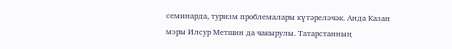семинарда, туризм проблемалары күтәреләчәк. Анда Казан мэры Илсур Метшин да чакырулы. Татарстанның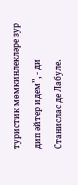туристик мөмкинлекләре зур дип әйтер идем”, - ди Станислас де Лабуле.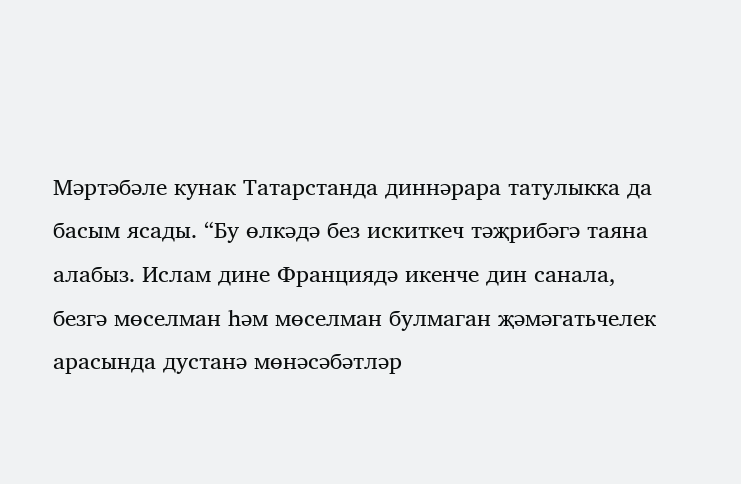Мәртәбәле кунак Татарстанда диннәрара татулыкка да басым ясады. “Бу өлкәдә без искиткеч тәҗрибәгә таяна алабыз. Ислам дине Франциядә икенче дин санала, безгә мөселман һәм мөселман булмаган җәмәгатьчелек арасында дустанә мөнәсәбәтләр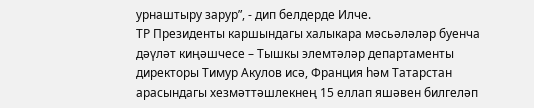урнаштыру зарур”, - дип белдерде Илче.
ТР Президенты каршындагы халыкара мәсьәләләр буенча дәүләт киңәшчесе – Тышкы элемтәләр департаменты директоры Тимур Акулов исә, Франция һәм Татарстан арасындагы хезмәттәшлекнең 15 еллап яшәвен билгеләп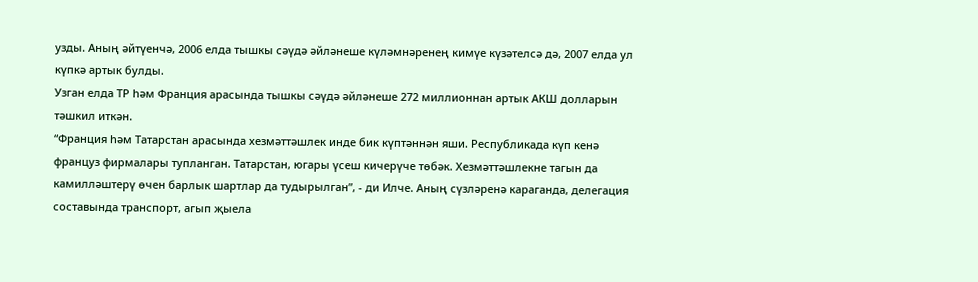узды. Аның әйтүенчә, 2006 елда тышкы сәүдә әйләнеше күләмнәренең кимүе күзәтелсә дә, 2007 елда ул күпкә артык булды.
Узган елда ТР һәм Франция арасында тышкы сәүдә әйләнеше 272 миллионнан артык АКШ долларын тәшкил иткән.
“Франция һәм Татарстан арасында хезмәттәшлек инде бик күптәннән яши. Республикада күп кенә француз фирмалары тупланган. Татарстан, югары үсеш кичерүче төбәк. Хезмәттәшлекне тагын да камилләштерү өчен барлык шартлар да тудырылган”, - ди Илче. Аның сүзләренә караганда, делегация составында транспорт, агып җыела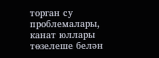торган су проблемалары, канат юллары төзелеше белән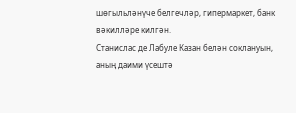шөгыльләнүче белгечләр, гипермаркет, банк вәкилләре килгән.
Станислас де Лабуле Казан белән соклануын, аның даими үсештә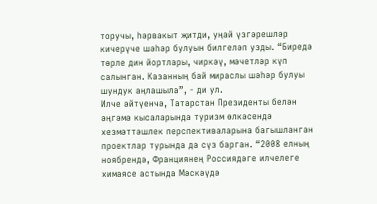торучы, һәрвакыт җитди, уңай үзгәрешләр кичерүче шәһәр булуын билгеләп узды. “Биредә төрле дин йортлары, чиркәү, мәчетләр күп салынган. Казанның бай мираслы шәһәр булуы шундук аңлашыла”, - ди ул.
Илче әйтүенчә, Татарстан Президенты белән әңгәмә кысаларында туризм өлкәсендә хезмәттәшлек перспективаларына багышланган проектлар турында да сүз барган. “2008 елның ноябрендә, Франциянең Россиядәге илчелеге химаясе астында Мәскәүдә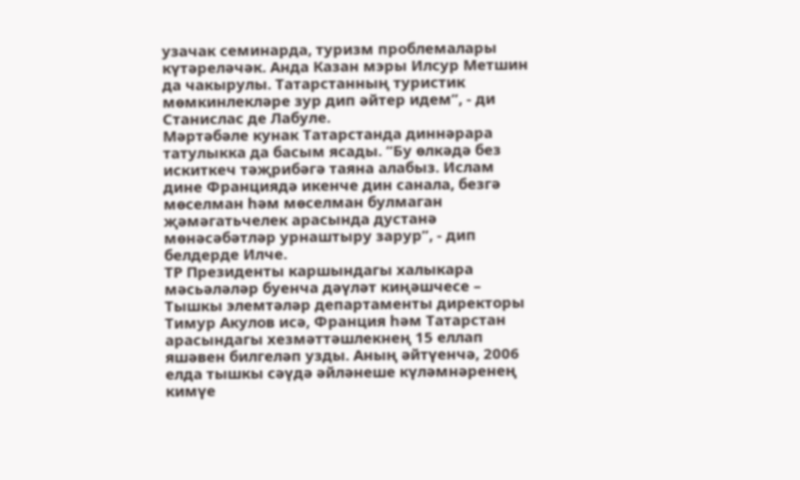узачак семинарда, туризм проблемалары күтәреләчәк. Анда Казан мэры Илсур Метшин да чакырулы. Татарстанның туристик мөмкинлекләре зур дип әйтер идем”, - ди Станислас де Лабуле.
Мәртәбәле кунак Татарстанда диннәрара татулыкка да басым ясады. “Бу өлкәдә без искиткеч тәҗрибәгә таяна алабыз. Ислам дине Франциядә икенче дин санала, безгә мөселман һәм мөселман булмаган җәмәгатьчелек арасында дустанә мөнәсәбәтләр урнаштыру зарур”, - дип белдерде Илче.
ТР Президенты каршындагы халыкара мәсьәләләр буенча дәүләт киңәшчесе – Тышкы элемтәләр департаменты директоры Тимур Акулов исә, Франция һәм Татарстан арасындагы хезмәттәшлекнең 15 еллап яшәвен билгеләп узды. Аның әйтүенчә, 2006 елда тышкы сәүдә әйләнеше күләмнәренең кимүе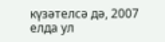күзәтелсә дә, 2007 елда ул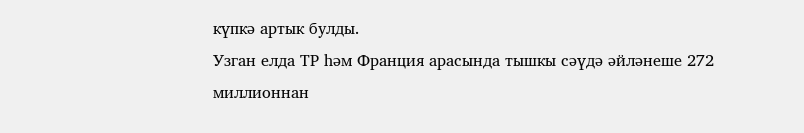күпкә артык булды.
Узган елда ТР һәм Франция арасында тышкы сәүдә әйләнеше 272 миллионнан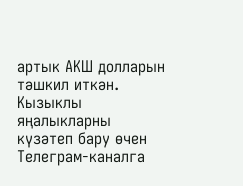артык АКШ долларын тәшкил иткән.
Кызыклы яңалыкларны күзәтеп бару өчен Телеграм-каналга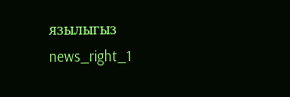язылыгыз
news_right_1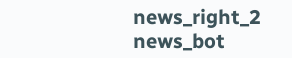news_right_2
news_bot